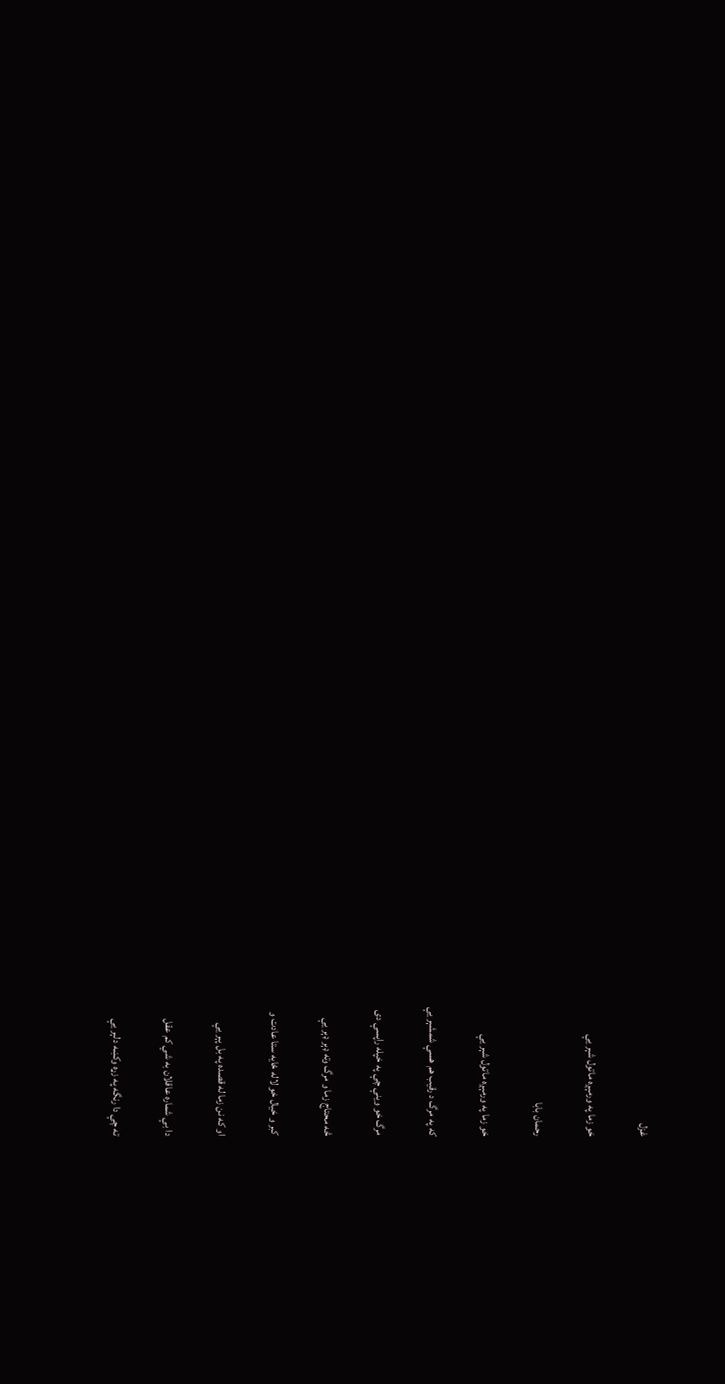غزل

خو زما په ورمېږه ماتول شېر يې

رحمان بابا

خو زما په ورمېږه ماتول شېر يې

که په مرگ د رقيب هم هسې شمشېر يې

مرگ خو وينې چې په خپله راپسې دی

څه محتاج زما و مرگ وته ډېر ډېر يې

کبر و خيال خو لاله ځايه ستا عادت و

او که نن زما له قصده په بل پېر يې

دا بې شماره عاقلان به شي کم عقل

ته چې دا رنگه په زړه وکښه دلېر يې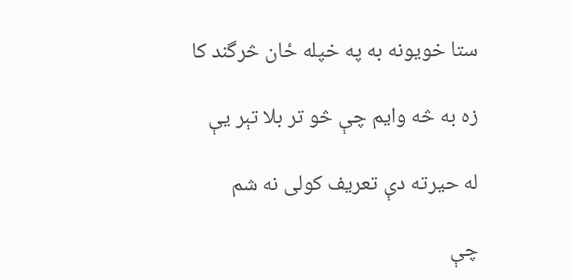ستا خويونه به په خپله ځان څرگند کا

زه به څه وايم چې څو تر بلا تېر يې

له حيرته دې تعريف کولی نه شم

چې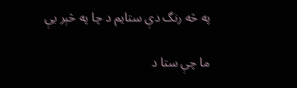په څه رنگ دې ستايم د چا په څېر يې

ما چې ستا د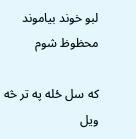لبو خوند بياموند محظوظ شوم

که سل ځله په تر څه ويل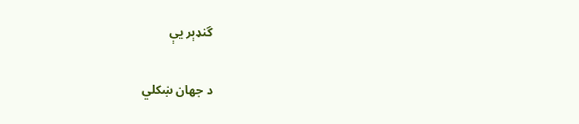گنډېر يې

د جهان ښکلي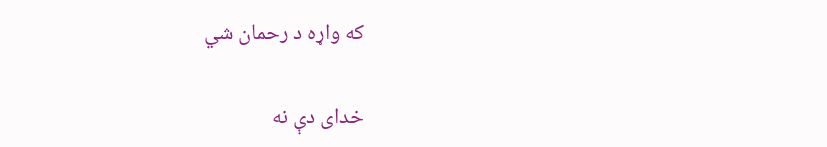که واړه د رحمان شي

خدای دې نه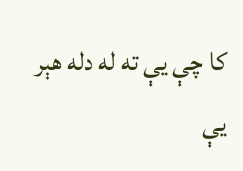کا چې يې ته له دله هېر يې